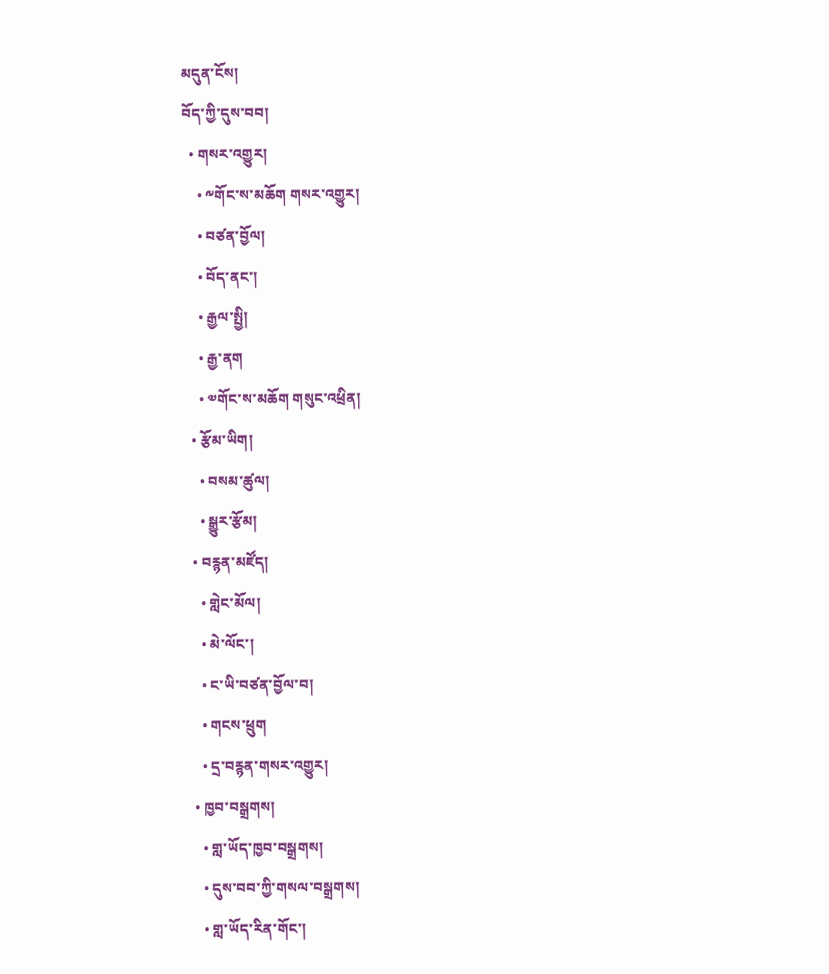མདུན་ངོས།
བོད་ཀྱི་དུས་བབ།
  • གསར་འགྱུར།
    • ༸གོང་ས་མཆོག གསར་འགྱུར།
    • བཙན་བྱོལ།
    • བོད་ནང་།
    • རྒྱལ་སྤྱི།
    • རྒྱ་ནག
    • ༧གོང་ས་མཆོག གསུང་འཕྲིན།
  • རྩོམ་ཡིག།
    • བསམ་ཚུལ།
    • སྒྱུར་རྩོམ།
  • བརྙན་མཛོད།
    • གླེང་མོལ།
    • མེ་ལོང་།
    • ང་ཡི་བཙན་བྱོལ་བ།
    • གངས་ཕྲུག
    • དྲ་བརྙན་གསར་འགྱུར།
  • ཁྱབ་བསྒྲགས།
    • གླ་ཡོད་ཁྱབ་བསྒྲགས།
    • དུས་བབ་ཀྱི་གསལ་བསྒྲགས།
    • གླ་ཡོད་རིན་གོང་།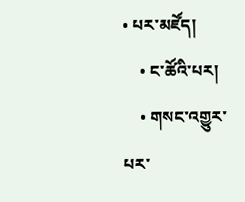• པར་མཛོད།
    • ང་ཚོའི་པར།
    • གསང་འགྱུར་པར་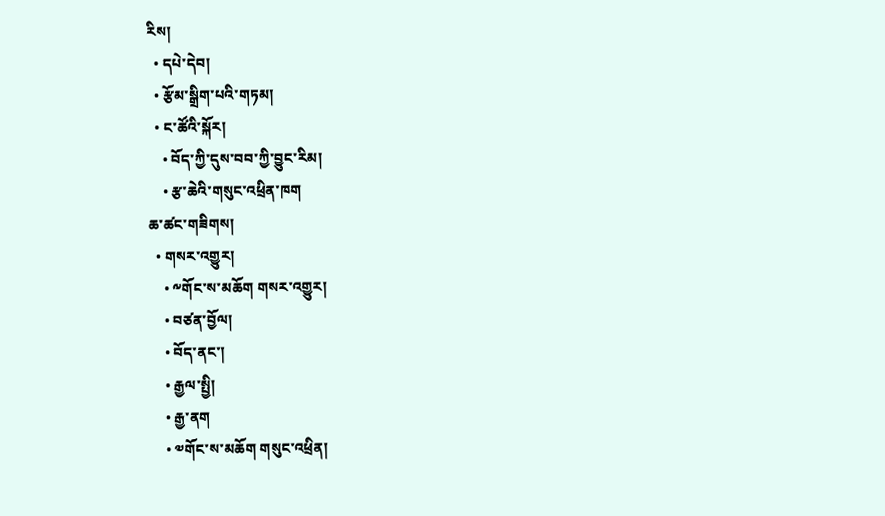རིས།
  • དཔེ་དེབ།
  • རྩོམ་སྒྲིག་པའི་གཏམ།
  • ང་ཚོའི་སྐོར།
    • བོད་ཀྱི་དུས་བབ་ཀྱི་བྱུང་རིམ།
    • རྩ་ཆེའི་གསུང་འཕྲིན་ཁག
ཆ་ཚང་གཟིགས།
  • གསར་འགྱུར།
    • ༸གོང་ས་མཆོག གསར་འགྱུར།
    • བཙན་བྱོལ།
    • བོད་ནང་།
    • རྒྱལ་སྤྱི།
    • རྒྱ་ནག
    • ༧གོང་ས་མཆོག གསུང་འཕྲིན།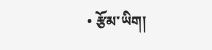• རྩོམ་ཡིག།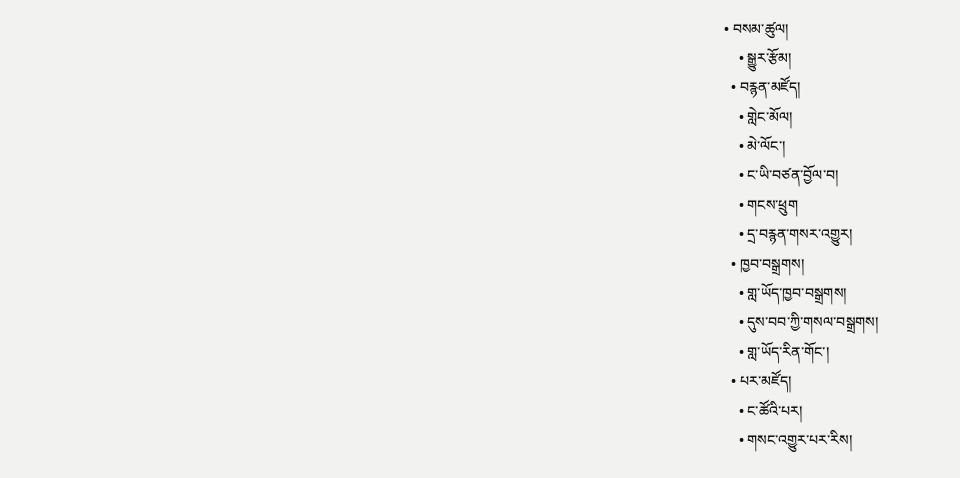• བསམ་ཚུལ།
    • སྒྱུར་རྩོམ།
  • བརྙན་མཛོད།
    • གླེང་མོལ།
    • མེ་ལོང་།
    • ང་ཡི་བཙན་བྱོལ་བ།
    • གངས་ཕྲུག
    • དྲ་བརྙན་གསར་འགྱུར།
  • ཁྱབ་བསྒྲགས།
    • གླ་ཡོད་ཁྱབ་བསྒྲགས།
    • དུས་བབ་ཀྱི་གསལ་བསྒྲགས།
    • གླ་ཡོད་རིན་གོང་།
  • པར་མཛོད།
    • ང་ཚོའི་པར།
    • གསང་འགྱུར་པར་རིས།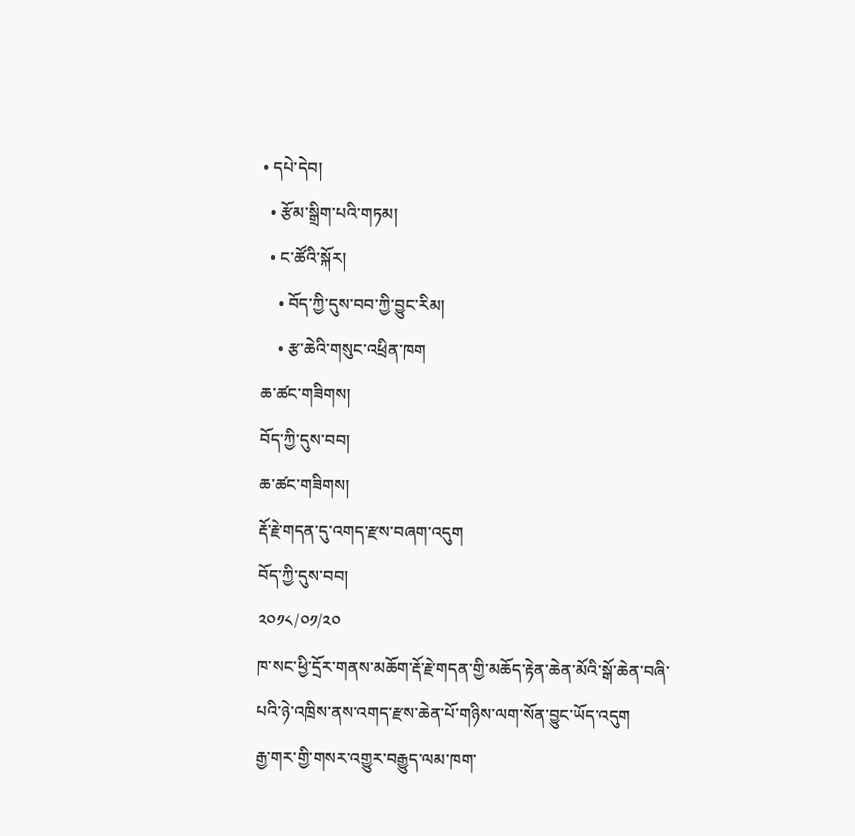• དཔེ་དེབ།
  • རྩོམ་སྒྲིག་པའི་གཏམ།
  • ང་ཚོའི་སྐོར།
    • བོད་ཀྱི་དུས་བབ་ཀྱི་བྱུང་རིམ།
    • རྩ་ཆེའི་གསུང་འཕྲིན་ཁག
ཆ་ཚང་གཟིགས།
བོད་ཀྱི་དུས་བབ།
ཆ་ཚང་གཟིགས།
རྡོ་རྗེ་གདན་དུ་འགད་རྫས་བཞག་འདུག
བོད་ཀྱི་དུས་བབ།
༢༠༡༨/༠༡/༢༠
ཁ་སང་ཕྱི་དྲོར་གནས་མཆོག་རྡོ་རྗེ་གདན་གྱི་མཆོད་རྟེན་ཆེན་མོའི་སྒོ་ཆེན་བཞི་པའི་ཉེ་འཁྲིས་ནས་འགད་རྫས་ཆེན་པོ་གཉིས་ལག་སོན་བྱུང་ཡོད་འདུག
རྒྱ་གར་གྱི་གསར་འགྱུར་བརྒྱུད་ལམ་ཁག་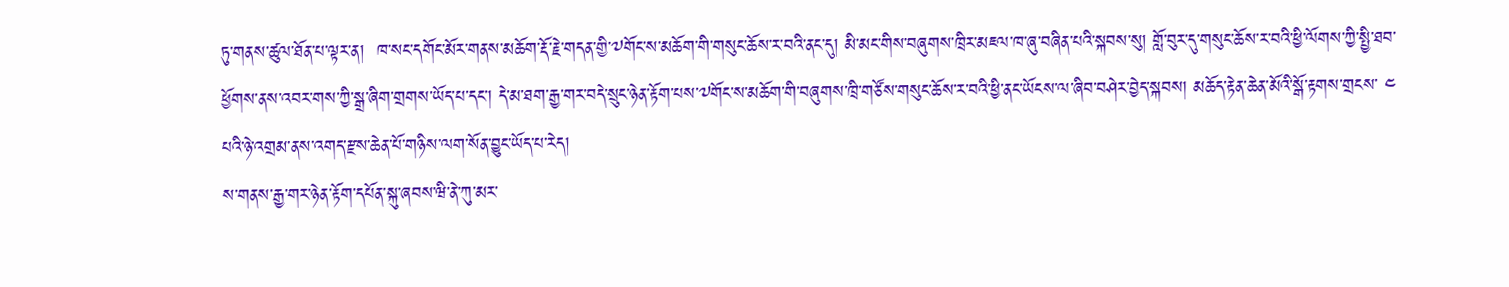ཏུ་གནས་ཚུལ་ཐོན་པ་ལྟར་ན།  ཁ་སང་དགོང་མོར་གནས་མཆོག་རྡོ་རྗེ་གདན་གྱི་༧གོང་ས་མཆོག་གི་གསུང་ཆོས་ར་བའི་ནང་དུ། མི་མང་གིས་བཞུགས་ཁྲིར་མཇལ་ཁ་ཞུ་བཞིན་པའི་སྐབས་སུ། གློ་བུར་དུ་གསུང་ཆོས་ར་བའི་ཕྱི་ལོགས་ཀྱི་སྤྱི་ཐབ་ཕྱོགས་ནས་འབར་གས་ཀྱི་སྒྲ་ཞིག་གྲགས་ཡོད་པ་དང་། དེ་མ་ཐག་རྒྱ་གར་བདེ་སྲུང་ཉེན་རྟོག་པས་༧གོང་ས་མཆོག་གི་བཞུགས་ཁྲི་གཙོས་གསུང་ཆོས་ར་བའི་ཕྱི་ནང་ཡོངས་ལ་ཞིབ་བཤེར་བྱེད་སྐབས། མཆོད་རྟེན་ཆེན་མོའི་སྒོ་རྟགས་གྲངས་ ༤ པའི་ཉེ་འགྲམ་ནས་འགད་རྫས་ཆེན་པོ་གཉིས་ལག་སོན་བྱུང་ཡོད་པ་རེད།
ས་གནས་རྒྱ་གར་ཉེན་རྟོག་དཔོན་སྐུ་ཞབས་ཝི་ནེ་ཀུ་མར་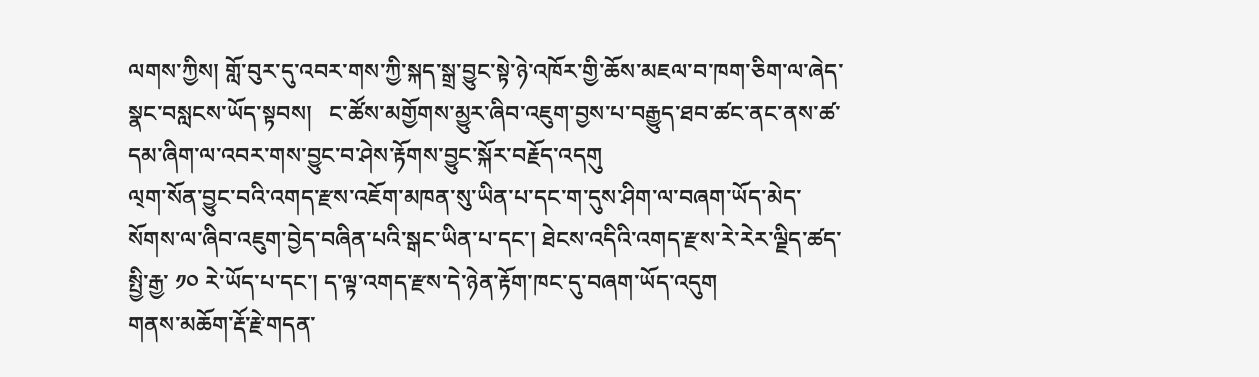ལགས་ཀྱིས། གློ་བུར་དུ་འབར་གས་ཀྱི་སྐད་སྒྲ་བྱུང་སྟེ་ཉེ་འཁོར་གྱི་ཆོས་མཇལ་བ་ཁག་ཅིག་ལ་ཞེད་སྣང་བསླངས་ཡོད་སྟབས།   ང་ཚོས་མགྱོགས་མྱུར་ཞིབ་འཇུག་བྱས་པ་བརྒྱུད་ཐབ་ཚང་ནང་ནས་ཚ་དམ་ཞིག་ལ་འབར་གས་བྱུང་བ་ཤེས་རྟོགས་བྱུང་སྐོར་བརྗོད་འདགུ
ལ྄ག་སོན་བྱུང་བའི་འགད་རྫས་འཇོག་མཁན་སུ་ཡིན་པ་དང་ག་དུས་ཤིག་ལ་བཞག་ཡོད་མེད་སོགས་ལ་ཞིབ་འཇུག་བྱེད་བཞིན་པའི་སྒང་ཡིན་པ་དང་། ཐེངས་འདིའི་འགད་རྫས་རེ་རེར་ལྗིད་ཚད་སྤྱི་རྒྱ་ ༡༠ རེ་ཡོད་པ་དང་། ད་ལྟ་འགད་རྫས་དེ་ཉེན་རྟོག་ཁང་དུ་བཞག་ཡོད་འདུག
གནས་མཆོག་རྡོ་རྗེ་གདན་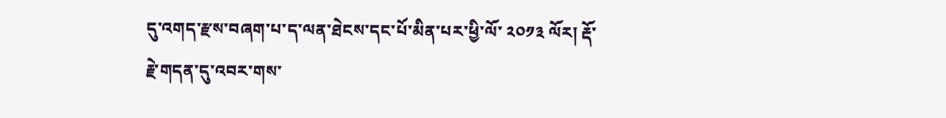དུ་འགད་རྫས་བཞག་པ་ད་ལན་ཐེངས་དང་པོ་མིན་པར་ཕྱི་ལོ་ ༢༠༡༣ ལོར། རྡོ་རྗེ་གདན་དུ་འབར་གས་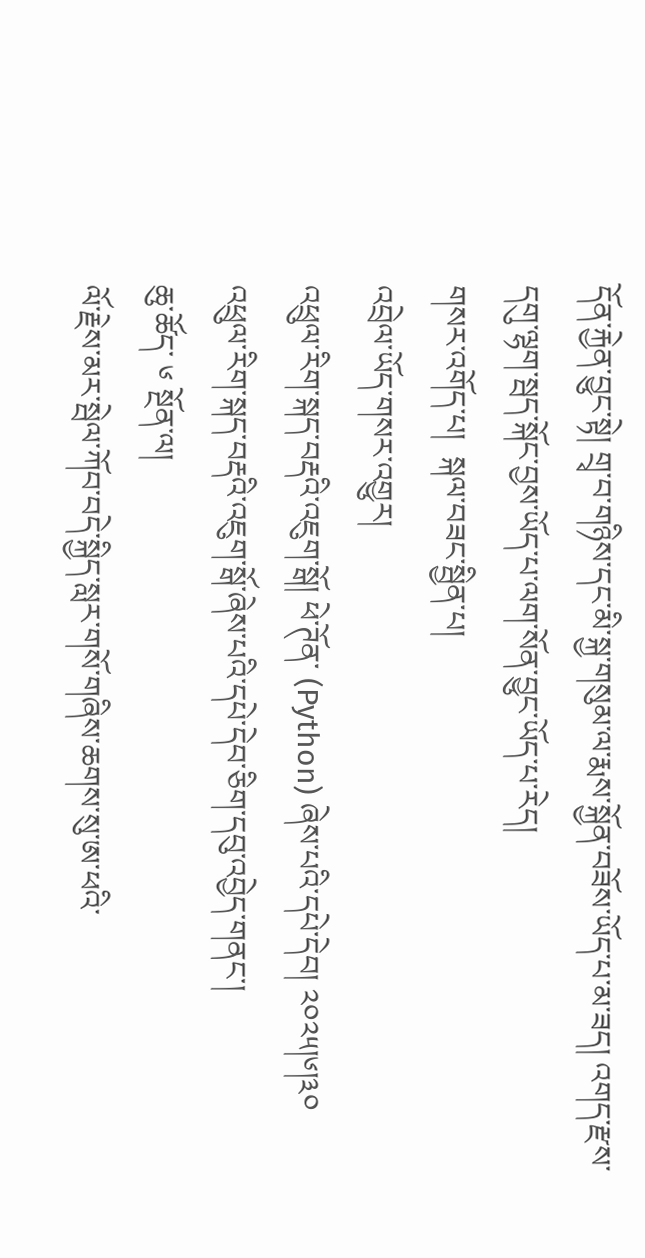དོན་རྐྱེན་བྱུང་སྟེ། གྲྭ་བ་གཉིས་དང་མི་སྐྱ་གསུམ་ལ་རྨས་སྐྱོན་བཟོས་ཡོད་པ་མ་ཟད། འགད་རྫས་དགུ་ལྷག་སྦད་སྐོང་བྱས་ཡོད་པ་ལག་སོན་བྱུང་ཡོད་པ་རེད།
གསར་འགོད་པ།  སྐལ་བཟང་སྦྱིན་པ།
འབྲེལ་ཡོད་གསར་འགྱུར།
འཕྲུལ་རིག་སྐད་བརྡའི་འཇུག་སྒོ། ཕེ་ཊོན་ (Python) ཞེས་པའི་དཔེ་དེབ། ༢༠༢༥།༦།༣༠
འཕྲུལ་རིག་སྐད་བརྡའི་འཇུག་སྒོ་ཞེས་པའི་དཔེ་དེབ་ཅིག་དབུ་འབྱེད་གནང་།
ཆུ་ཚོད་ ༦ སྔོན་ལ།
ལོ་རྗེས་མར་སྦེལ་ཀོབ་བདེ་སྐྱིད་སླར་གསོ་གཞིས་ཆགས་སུ་ཨ་ཕའི་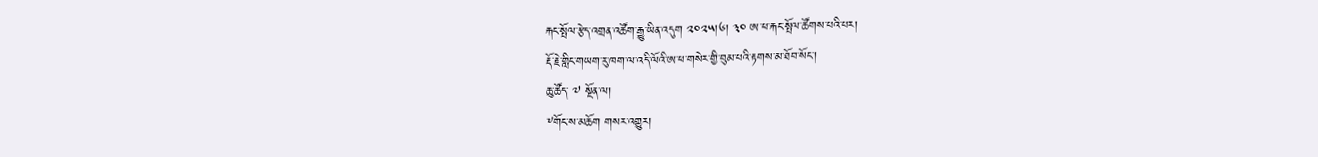རྐང་སྤོལ་རྩེད་འགྲན་འཚོག་རྒྱུ་ཡིན་འདུག ༢༠༢༥།༦། ༣༠ ཨ་ཕ་རྐང་སྤོལ་ཚོགས་པའི་པར།
རྡོ་རྗེ་གླིང་གཡག་རུ་ཁག་ལ་འདི་ལོའི་ཨ་ཕ་གསེར་གྱི་བུམ་པའི་རྟགས་མ་ཐོབ་སོང་།
ཆུ་ཚོད་ ༧ སྔོན་ལ།
༸གོང་ས་མཆོག གསར་འགྱུར།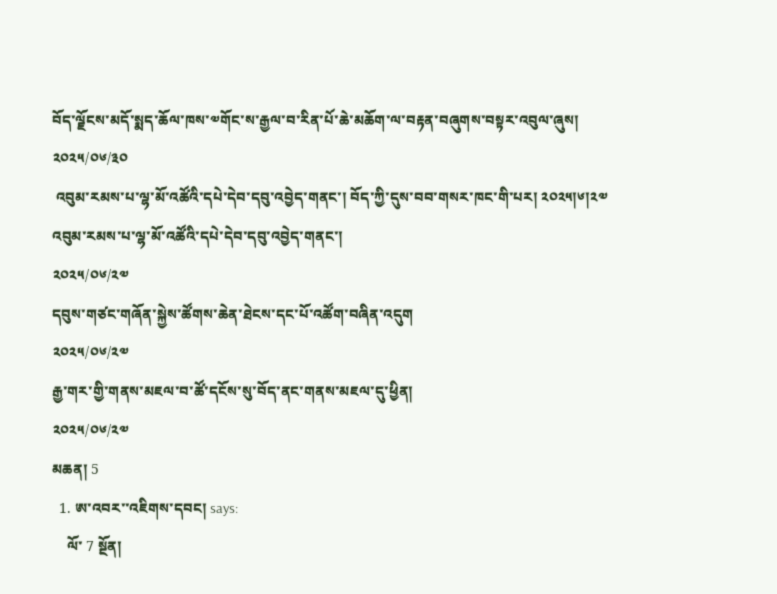བོད་ལྗོངས་མདོ་སྨད་ཆོལ་ཁས་༧གོང་ས་རྒྱལ་བ་རིན་པོ་ཆེ་མཆོག་ལ་བརྟན་བཞུགས་བསྟར་འབུལ་ཞུས།
༢༠༢༥/༠༦/༣༠
 འབུམ་རམས་པ་ལྷ་མོ་འཚོའི་དཔེ་དེབ་དབུ་འབྱེད་གནང་། བོད་ཀྱི་དུས་བབ་གསར་ཁང་གི་པར། ༢༠༢༥།༦།༢༧
འབུམ་རམས་པ་ལྷ་མོ་འཚོའི་དཔེ་དེབ་དབུ་འབྱེད་གནང་།
༢༠༢༥/༠༦/༢༧
དབུས་གཙང་གཞོན་སྐྱེས་ཚོགས་ཆེན་ཐེངས་དང་པོ་འཚོག་བཞིན་འདུག
༢༠༢༥/༠༦/༢༧
རྒྱ་གར་གྱི་གནས་མཇལ་བ་ཚོ་དངོས་སུ་བོད་ནང་གནས་མཇལ་དུ་ཕྱིན།
༢༠༢༥/༠༦/༢༧
མཆན། 5
  1. ཨ་འབར་་འཇིགས་དབང། says:
    ལོ་ 7 སྔོན།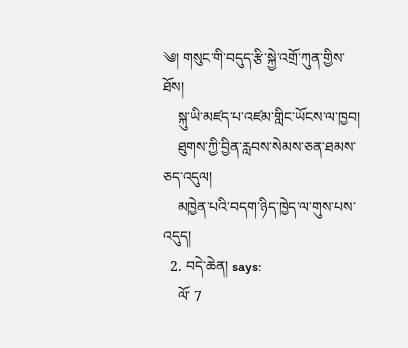༄། གསུང་གི་བདུད་རྩི་སྐྱེ་འགྲོ་ཀུན་གྱིས་ཐོས།
    སྐུ་ཡི་མཛད་པ་འཛམ་གླིང་ཡོངས་ལ་ཁྱབ།
    ཐུགས་ཀྱི་བྱིན་རླབས་སེམས་ཅན་ཐམས་ཅད་འདུལ།
    མཁྱེན་པའི་བདག་ཉིད་ཁྱེད་ལ་གུས་པས་འདུད།
  2. བདེ་ཆེན། says:
    ལོ་ 7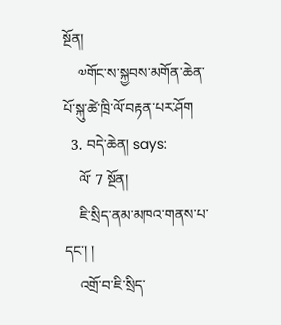སྔོན།
    ༧གོང་ས་སྐྱབས་མགོན་ཆེན་པོ་སྐུ་ཚེ་ཁྲི་ལོ་བརྟན་པར་ཤོག
  3. བདེ་ཆེན། says:
    ལོ་ 7 སྔོན།
    ཇི་སྲིད་ནམ་མཁའ་གནས་པ་དང་། །
    འགྲོ་བ་ཇི་སྲིད་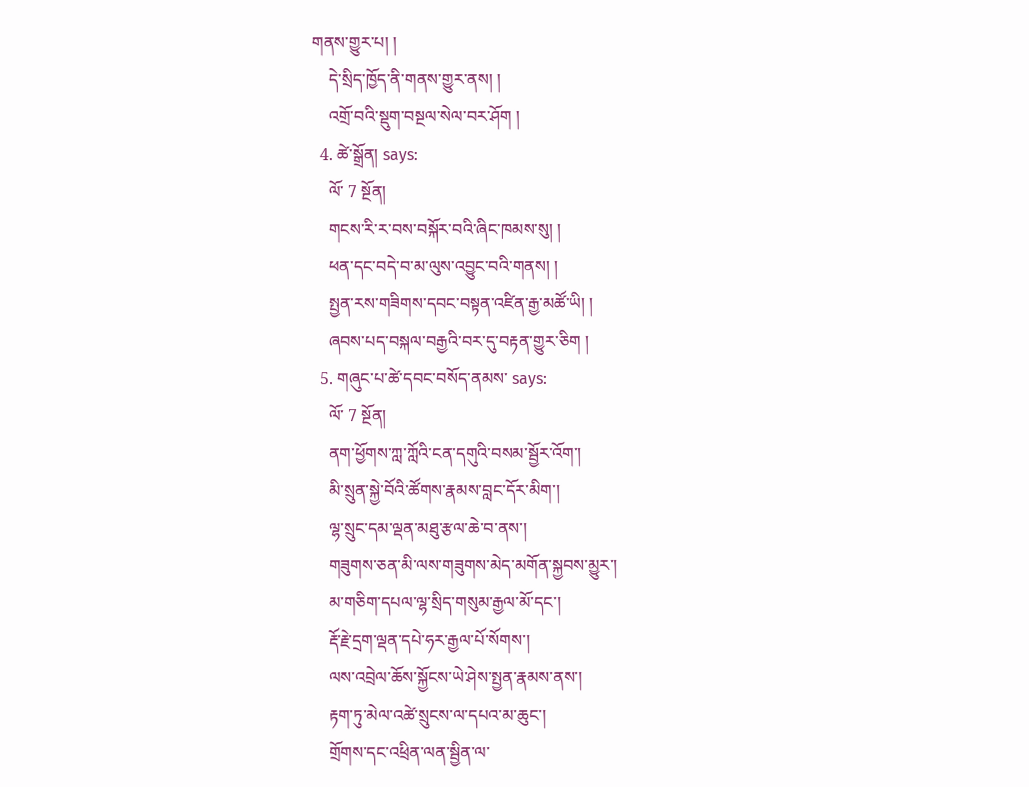གནས་གྱུར་པ། །
    དེ་སྲིད་ཁྱོད་ནི་གནས་གྱུར་ནས། །
    འགྲོ་བའི་སྡུག་བསྔལ་སེལ་བར་ཤོག །
  4. ཚེ་སྒྲོན། says:
    ལོ་ 7 སྔོན།
    གངས་རི་ར་བས་བསྐོར་བའི་ཞིང་ཁམས་སུ། །
    ཕན་དང་བདེ་བ་མ་ལུས་འབྱུང་བའི་གནས། །
    སྤྱན་རས་གཟིགས་དབང་བསྟན་འཛིན་རྒྱ་མཚོ་ཡི། །
    ཞབས་པད་བསྐལ་བརྒྱའི་བར་དུ་བརྟན་གྱུར་ཅིག །
  5. གཞུང་པ་ཚེ་དབང་བསོད་ནམས་ says:
    ལོ་ 7 སྔོན།
    ནག་ཕྱོགས་ཀླ་ཀློའི་ངན་དགུའི་བསམ་སྦྱོར་འོག་།
    མི་སྲུན་སྐྱེ་བོའི་ཚོགས་རྣམས་བླང་དོར་མིག་།
    ལྷ་སྲུང་དམ་ལྡན་མཐུ་རྩལ་ཆེ་བ་ནས་།
    གཟུགས་ཅན་མི་ལས་གཟུགས་མེད་མགོན་སྐྱབས་མྱུར་།
    མ་གཅིག་དཔལ་ལྷ་སྲིད་གསུམ་རྒྱལ་མོ་དང་།
    རྡོ་རྗེ་དྲག་ལྡན་དཔེ་ཧར་རྒྱལ་པོ་སོགས་།
    ལས་འབྲེལ་ཆོས་སྐྱོངས་ཡེ་ཤེས་སྤྱན་རྣམས་ནས་།
    རྟག་ཏུ་མེལ་འཚེ་སྲུངས་ལ་དཔའ་མ་ཆུང་།
    གྲོགས་དང་འཕྲིན་ལན་སྦྱིན་ལ་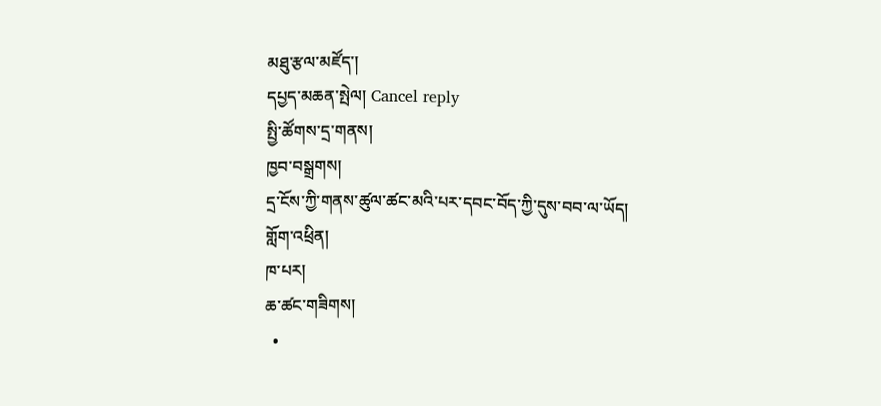མཐུ་རྩལ་མཛོད་།
དཔྱད་མཆན་སྤེལ། Cancel reply
སྤྱི་ཚོགས་དྲ་གནས།
ཁྱབ་བསྒྲགས།
དྲ་ངོས་ཀྱི་གནས་ཚུལ་ཚང་མའི་པར་དབང་བོད་ཀྱི་དུས་བབ་ལ་ཡོད།
གློག་འཕྲིན།
ཁ་པར།
ཆ་ཚང་གཟིགས།
  •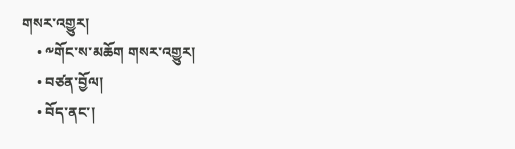གསར་འགྱུར།
    • ༸གོང་ས་མཆོག གསར་འགྱུར།
    • བཙན་བྱོལ།
    • བོད་ནང་།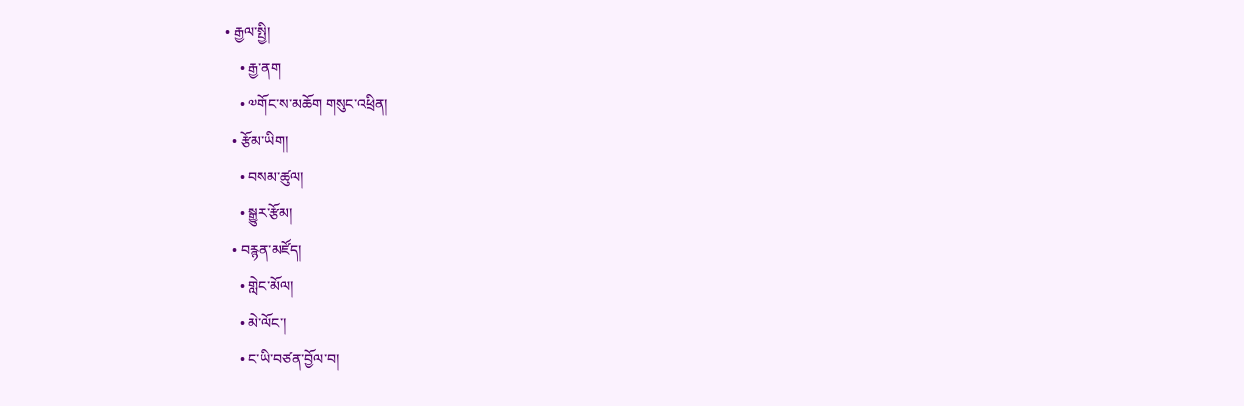• རྒྱལ་སྤྱི།
    • རྒྱ་ནག
    • ༧གོང་ས་མཆོག གསུང་འཕྲིན།
  • རྩོམ་ཡིག།
    • བསམ་ཚུལ།
    • སྒྱུར་རྩོམ།
  • བརྙན་མཛོད།
    • གླེང་མོལ།
    • མེ་ལོང་།
    • ང་ཡི་བཙན་བྱོལ་བ།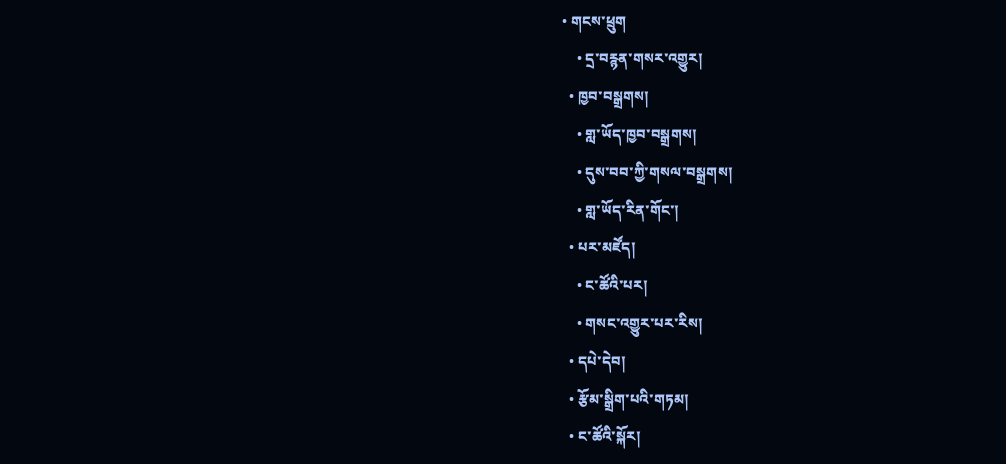• གངས་ཕྲུག
    • དྲ་བརྙན་གསར་འགྱུར།
  • ཁྱབ་བསྒྲགས།
    • གླ་ཡོད་ཁྱབ་བསྒྲགས།
    • དུས་བབ་ཀྱི་གསལ་བསྒྲགས།
    • གླ་ཡོད་རིན་གོང་།
  • པར་མཛོད།
    • ང་ཚོའི་པར།
    • གསང་འགྱུར་པར་རིས།
  • དཔེ་དེབ།
  • རྩོམ་སྒྲིག་པའི་གཏམ།
  • ང་ཚོའི་སྐོར།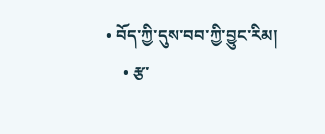• བོད་ཀྱི་དུས་བབ་ཀྱི་བྱུང་རིམ།
    • རྩ་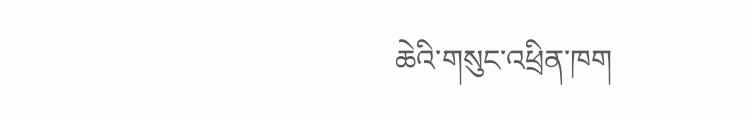ཆེའི་གསུང་འཕྲིན་ཁག